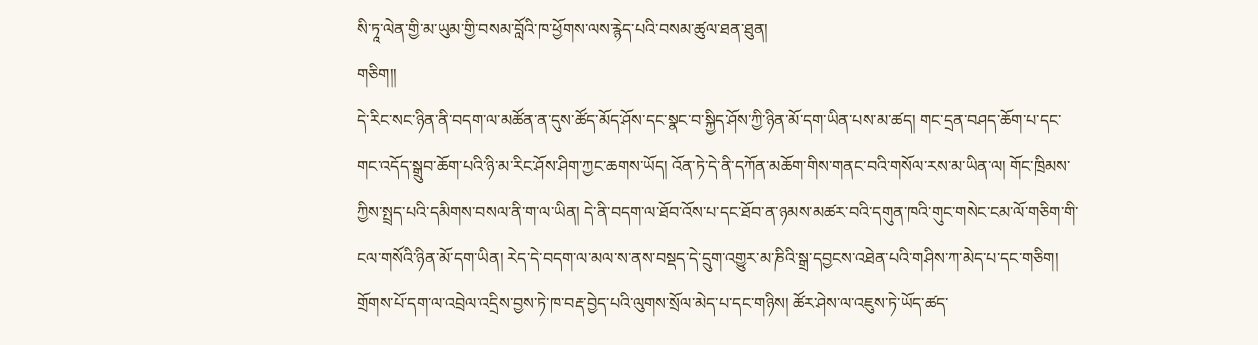སི་ཏཱ་ལེན་གྱི་མ་ཡུམ་གྱི་བསམ་བློའི་ཁ་ཕྱོགས་ལས་རྙེད་པའི་བསམ་ཚུལ་ཐན་ཐུན།
གཅིག།།
དེ་རིང་སང་ཉིན་ནི་བདག་ལ་མཚོན་ན་དུས་ཚོད་མོད་ཤོས་དང་སྣང་བ་སྐྱིད་ཤོས་ཀྱི་ཉིན་མོ་དག་ཡིན་པས་མ་ཚད། གང་དྲན་བཤད་ཆོག་པ་དང་གང་འདོད་སྒྲུབ་ཆོག་པའི་ཉི་མ་རིང་ཤོས་ཤིག་ཀྱང་ཆགས་ཡོད། འོན་ཏེ་དེ་ནི་དཀོན་མཆོག་གིས་གནང་བའི་གསོལ་རས་མ་ཡིན་ལ། གོང་ཁྲིམས་ཀྱིས་སྤྲད་པའི་དམིགས་བསལ་ནི་ག་ལ་ཡིན། དེ་ནི་བདག་ལ་ཐོབ་འོས་པ་དང་ཐོབ་ན་ཉམས་མཚར་བའི་དགུན་ཁའི་གུང་གསེང་ངམ་ལོ་གཅིག་གི་ངལ་གསོའི་ཉིན་མོ་དག་ཡིན། རེད་དེ་བདག་ལ་མལ་ས་ནས་བསྡད་དེ་དྲུག་འགྱུར་མ་ཎིའི་སྒྲ་དབྱངས་འཐེན་པའི་གཤིས་ཀ་མེད་པ་དང་གཅིག།
གྲོགས་པོ་དག་ལ་འབྲེལ་འདྲིས་བྱས་ཏེ་ཁ་བརྡ་བྱེད་པའི་ལུགས་སྲོལ་མེད་པ་དང་གཉིས། ཚོར་ཤེས་ལ་འཇུས་ཏེ་ཡོད་ཚད་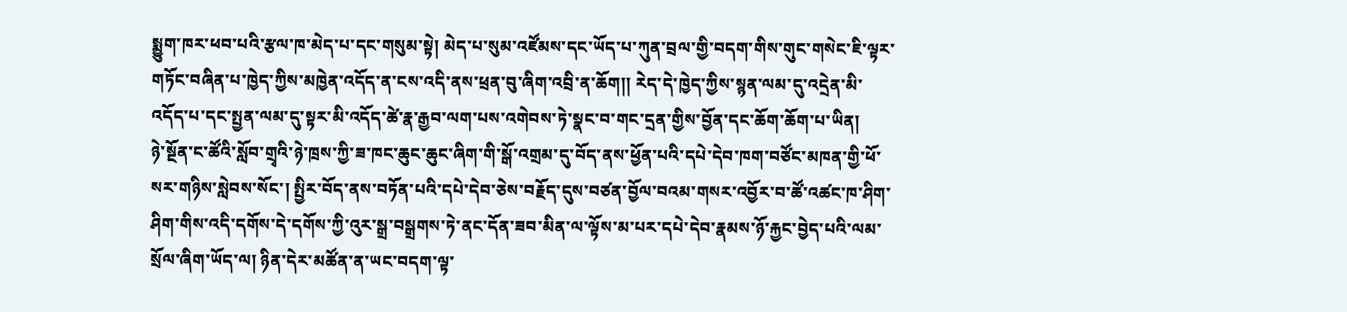སྨྱུག་ཁར་ཕབ་པའི་རྩལ་ཁ་མེད་པ་དང་གསུམ་སྟེ། མེད་པ་སུམ་འཛོམས་དང་ཡོད་པ་ཀུན་བྲལ་གྱི་བདག་གིས་གུང་གསེང་ཇི་ལྟར་གཏོང་བཞིན་པ་ཁྱེད་ཀྱིས་མཁྱེན་འདོད་ན་ངས་འདི་ནས་ཕྲན་བུ་ཞིག་འབྲི་ན་ཆོག།། རེད་དེ་ཁྱེད་ཀྱིས་སྙན་ལམ་དུ་འདྲེན་མི་འདོད་པ་དང་སྤྱན་ལམ་དུ་སྟར་མི་འདོད་ཚེ་རྣ་རྒྱབ་ལག་པས་འགེབས་ཏེ་སྣང་བ་གང་དྲན་གྱིས་བྱོན་དང་ཆོག་ཆོག་པ་ཡིན།
ཉེ་སྔོན་ང་ཚོའི་སློབ་གྲྭའི་ཉེ་ཁྲས་ཀྱི་ཟ་ཁང་ཆུང་ཆུང་ཞིག་གི་སྒོ་འགྲམ་དུ་བོད་ནས་ཕྱོན་པའི་དཔེ་དེབ་ཁག་བཙོང་མཁན་གྱི་ཕོ་སར་གཉིས་སླེབས་སོང་། སྤྱིར་བོད་ནས་བཏོན་པའི་དཔེ་དེབ་ཅེས་བརྗོད་དུས་བཙན་བྱོལ་བའམ་གསར་འབྱོར་བ་ཚོ་འཚང་ཁ་ཤིག་ཤིག་གིས་འདི་དགོས་དེ་དགོས་ཀྱི་འུར་སྒྲ་བསྒྲགས་ཏེ་ནང་དོན་ཟབ་མིན་ལ་ལྟོས་མ་པར་དཔེ་དེབ་རྣམས་ཉོ་རྐྱང་བྱེད་པའི་ལམ་སྲོལ་ཞིག་ཡོད་ལ། ཉིན་དེར་མཚོན་ན་ཡང་བདག་ལྟ་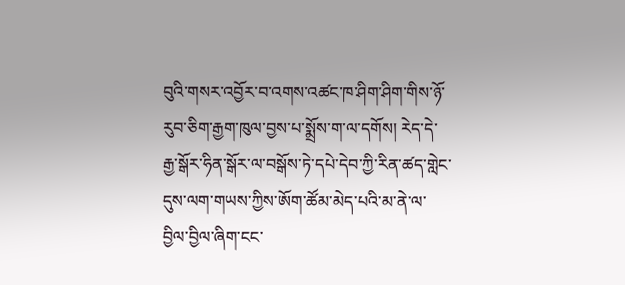བུའི་གསར་འབྱོར་བ་འགས་འཚང་ཁ་ཤིག་ཤིག་གིས་ཉོ་རུབ་ཅིག་རྒྱག་ཁུལ་བྱས་པ་སྨྲོས་ག་ལ་དགོས། རེད་དེ་རྒྱ་སྒོར་ཧིན་སྒོར་ལ་བསྒོས་ཏེ་དཔེ་དེབ་ཀྱི་རིན་ཚད་གླེང་དུས་ལག་གཡས་ཀྱིས་ཨོག་ཚོམ་མེད་པའི་མ་ནེ་ལ་བྱིལ་བྱིལ་ཞིག་ངང་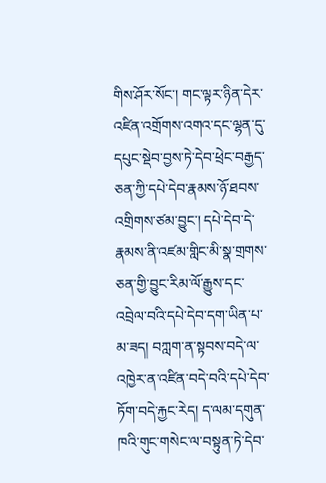གིས་ཤོར་སོང་། གང་ལྟར་ཉིན་དེར་འཛིན་འགྲོགས་འགའ་དང་ལྷན་དུ་དཔུང་སྡེབ་བྱས་ཏེ་དེབ་ཕྲེང་བརྒྱད་ཅན་ཀྱི་དཔེ་དེབ་རྣམས་ཉོ་ཐབས་འགྲིགས་ཙམ་བྱུང་། དཔེ་དེབ་དེ་རྣམས་ནི་འཛམ་གླིང་མི་སྣ་གྲགས་ཅན་གྱི་བྱུང་རིམ་ལོ་རྒྱུས་དང་འབྲེལ་བའི་དཔེ་དེབ་དག་ཡིན་པ་མ་ཟད། བཀླག་ན་སྟབས་བདེ་ལ་འཁྱེར་ན་འཛིན་བདེ་བའི་དཔེ་དེབ་ཏོག་བདེ་རྐྱང་རེད། ད་ལམ་དགུན་ཁའི་གུང་གསེང་ལ་བསྟུན་ཏེ་དེབ་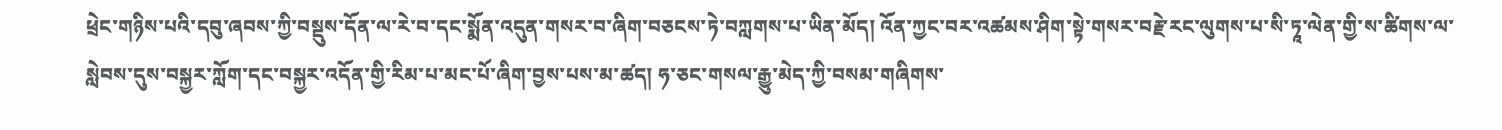ཕྲེང་གཉིས་པའི་དབུ་ཞབས་ཀྱི་བསྡུས་དོན་ལ་རེ་བ་དང་སྨོན་འདུན་གསར་བ་ཞིག་བཅངས་ཏེ་བཀླགས་པ་ཡིན་མོད། འོན་ཀྱང་བར་འཚམས་ཤིག་སྟེ་གསར་བརྗེ་རང་ལུགས་པ་སི་ཏཱ་ལེན་གྱི་ས་ཚིགས་ལ་སླེབས་དུས་བསྐྱར་ཀློག་དང་བསྐྱར་འདོན་གྱི་རིམ་པ་མང་པོ་ཞིག་བྱས་པས་མ་ཚད། ཧ་ཅང་གསལ་རྒྱུ་མེད་ཀྱི་བསམ་གཞིགས་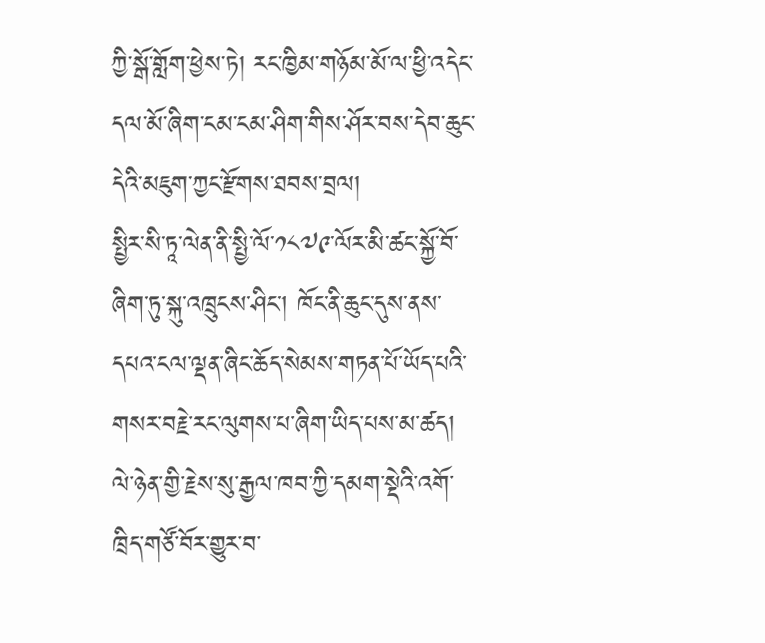ཀྱི་སྒོ་གློག་ཕྱེས་ཏེ། རང་ཁྱིམ་གཉོམ་མོ་ལ་ཕྱི་འདེང་དལ་མོ་ཞིག་ངམ་ངམ་ཤིག་གིས་ཤོར་བས་དེབ་ཆུང་དེའི་མཇུག་ཀྱང་རྫོགས་ཐབས་བྲལ།
སྤྱིར་སི་ཏཱ་ལེན་ནི་སྤྱི་ལོ་༡༨༧༩་ལོར་མི་ཚང་སྐྱོ་བོ་ཞིག་ཏུ་སྐུ་འཁྲུངས་ཤིང་། ཁོང་ནི་ཆུང་དུས་ནས་དཔའ་ངལ་ལྡན་ཞིང་ཆོད་སེམས་གཏན་པོ་ཡོད་པའི་གསར་བརྗེ་རང་ལུགས་པ་ཞིག་ཡིད་པས་མ་ཚད། ལེ་ཉེན་གྱི་རྗེས་སུ་རྒྱལ་ཁབ་ཀྱི་དམག་སྡེའི་འགོ་ཁྲིད་གཙོ་བོར་གྱུར་བ་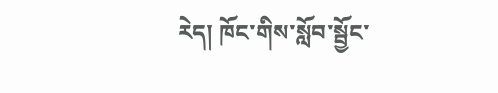རེད། ཁོང་གིས་སློབ་སྦྱོང་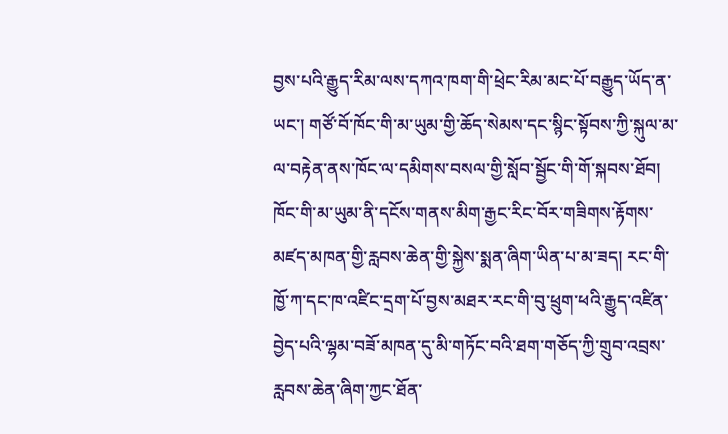བྱས་པའི་རྒྱུད་རིམ་ལས་དཀའ་ཁག་གི་ཕྲེང་རིམ་མང་པོ་བརྒྱུད་ཡོད་ན་ཡང་། གཙོ་བོ་ཁོང་གི་མ་ཡུམ་གྱི་ཆོད་སེམས་དང་སྙིང་སྟོབས་ཀྱི་སྐུལ་མ་ལ་བརྟེན་ནས་ཁོང་ལ་དམིགས་བསལ་གྱི་སློབ་སྦྱོང་གི་གོ་སྐབས་ཐོབ། ཁོང་གི་མ་ཡུམ་ནི་དངོས་གནས་མིག་རྒྱང་རིང་བོར་གཟིགས་རྟོགས་མཛད་མཁན་གྱི་རླབས་ཆེན་གྱི་སྐྱེས་སྨན་ཞིག་ཡིན་པ་མ་ཟད། རང་གི་ཁྱོ་ཀ་དང་ཁ་འཛིང་དྲག་པོ་བྱས་མཐར་རང་གི་བུ་ཕྲུག་ཕའི་རྒྱུད་འཛིན་བྱེད་པའི་ལྷམ་བཟོ་མཁན་དུ་མི་གཏོང་བའི་ཐག་གཅོད་ཀྱི་གྲུབ་འབྲས་རླབས་ཆེན་ཞིག་ཀྱང་ཐོན་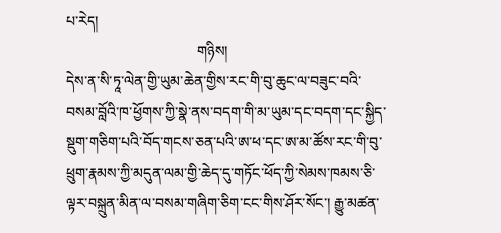པ་རེད།
                                    གཉིས།
དེས་ན་སི་ཏཱ་ལེན་གྱི་ཡུམ་ཆེན་གྱིས་རང་གི་བུ་ཆུང་ལ་བཟུང་བའི་བསམ་བློའི་ཁ་ཕྱོགས་ཀྱི་སྣེ་ནས་བདག་གི་མ་ཡུམ་དང་བདག་དང་སྐྱིད་སྡུག་གཅིག་པའི་བོད་གངས་ཅན་པའི་ཨ་ཕ་དང་ཨ་མ་ཚོས་རང་གི་བུ་ཕྲུག་རྣམས་ཀྱི་མདུན་ལམ་གྱི་ཆེད་དུ་གཏོང་ཕོད་ཀྱི་སེམས་ཁམས་ཅི་ལྟར་བསྐྲུན་མིན་ལ་བསམ་གཞིག་ཅིག་ངང་གིས་ཤོར་སོང་། རྒྱུ་མཚན་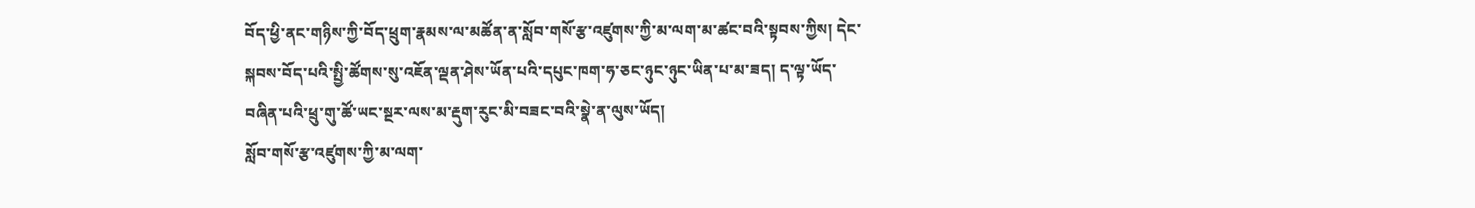བོད་ཕྱི་ནང་གཉིས་ཀྱི་བོད་ཕྲུག་རྣམས་ལ་མཚོན་ན་སློབ་གསོ་རྩ་འཛུགས་ཀྱི་མ་ལག་མ་ཚང་བའི་སྟབས་ཀྱིས། དེང་སྐབས་བོད་པའི་སྤྱི་ཚོགས་སུ་འཇོན་ལྡན་ཤེས་ཡོན་པའི་དཔུང་ཁག་ཧ་ཅང་ཉུང་ཉུང་ཡིན་པ་མ་ཟད། ད་ལྟ་ཡོད་བཞིན་པའི་ཕྲུ་གུ་ཚོ་ཡང་སྔར་ལས་མ་རྡུག་རུང་མི་བཟང་བའི་སྣེ་ན་ལུས་ཡོད།
སློབ་གསོ་རྩ་འཛུགས་ཀྱི་མ་ལག་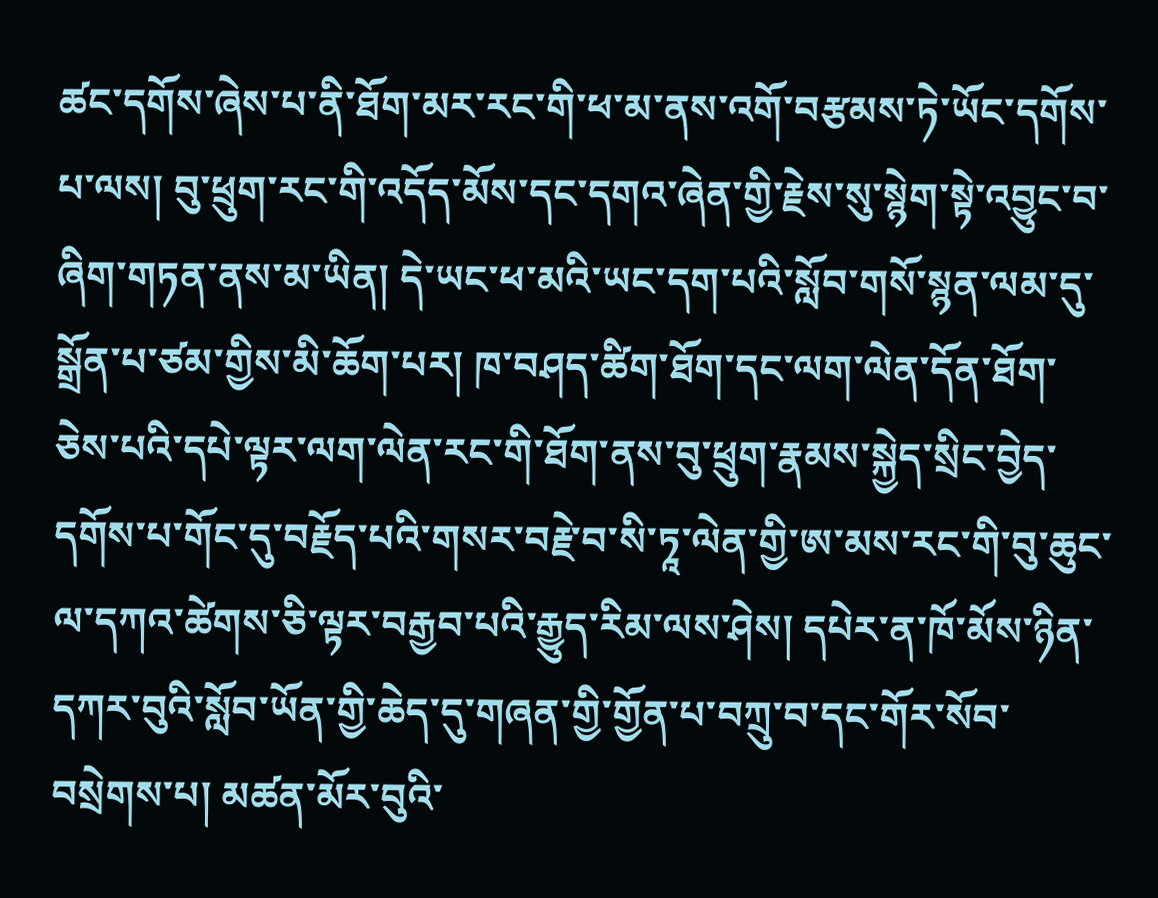ཚང་དགོས་ཞེས་པ་ནི་ཐོག་མར་རང་གི་ཕ་མ་ནས་འགོ་བརྩམས་ཏེ་ཡོང་དགོས་པ་ལས། བུ་ཕྲུག་རང་གི་འདོད་མོས་དང་དགའ་ཞེན་གྱི་རྗེས་སུ་སྙེག་སྟེ་འབྱུང་བ་ཞིག་གཏན་ནས་མ་ཡིན། དེ་ཡང་ཕ་མའི་ཡང་དག་པའི་སློབ་གསོ་སྙན་ལམ་དུ་སྒྲོན་པ་ཙམ་གྱིས་མི་ཆོག་པར། ཁ་བཤད་ཚིག་ཐོག་དང་ལག་ལེན་དོན་ཐོག་ཅེས་པའི་དཔེ་ལྟར་ལག་ལེན་རང་གི་ཐོག་ནས་བུ་ཕྲུག་རྣམས་སྐྱེད་སྲིང་བྱེད་དགོས་པ་གོང་དུ་བརྗོད་པའི་གསར་བརྗེ་བ་སི་ཏཱ་ལེན་གྱི་ཨ་མས་རང་གི་བུ་ཆུང་ལ་དཀའ་ཚེགས་ཅི་ལྟར་བརྒྱབ་པའི་རྒྱུད་རིམ་ལས་ཤེས། དཔེར་ན་ཁོ་མོས་ཉིན་དཀར་བུའི་སློབ་ཡོན་གྱི་ཆེད་དུ་གཞན་གྱི་གྱོན་པ་བཀྲུ་བ་དང་གོར་སོབ་བསྲེགས་པ། མཚན་མོར་བུའི་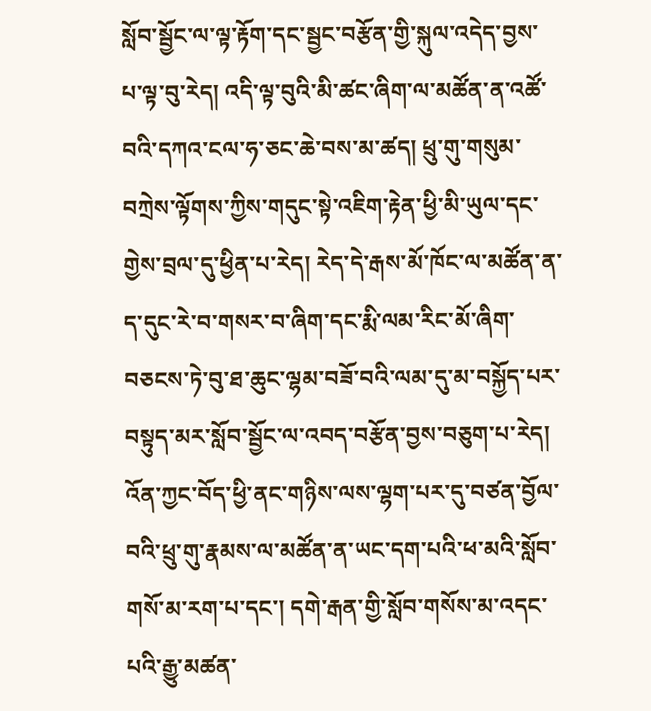སློབ་སྦྱོང་ལ་ལྟ་རྟོག་དང་སྦྱང་བརྩོན་གྱི་སྐུལ་འདེད་བྱས་པ་ལྟ་བུ་རེད། འདི་ལྟ་བུའི་མི་ཚང་ཞིག་ལ་མཚོན་ན་འཚོ་བའི་དཀའ་ངལ་ཧ་ཅང་ཆེ་བས་མ་ཚད། ཕྲུ་གུ་གསུམ་བཀྲེས་ལྟོགས་ཀྱིས་གདུང་སྟེ་འཇིག་རྟེན་ཕྱི་མི་ཡུལ་དང་གྱེས་བྲལ་དུ་ཕྱིན་པ་རེད། རེད་དེ་རྒས་མོ་ཁོང་ལ་མཚོན་ན་ད་དུང་རེ་བ་གསར་བ་ཞིག་དང་རྨི་ལམ་རིང་མོ་ཞིག་བཅངས་ཏེ་བུ་ཐ་ཆུང་ལྷམ་བཟོ་བའི་ལམ་དུ་མ་བསྐྱོད་པར་བསྟུད་མར་སློབ་སྦྱོང་ལ་འབད་བརྩོན་བྱས་བཅུག་པ་རེད།
འོན་ཀྱང་བོད་ཕྱི་ནང་གཉིས་ལས་ལྷག་པར་དུ་བཙན་བྱོལ་བའི་ཕྲུ་གུ་རྣམས་ལ་མཚོན་ན་ཡང་དག་པའི་ཕ་མའི་སློབ་གསོ་མ་རག་པ་དང་། དགེ་རྒན་གྱི་སློབ་གསོས་མ་འདང་པའི་རྒྱུ་མཚན་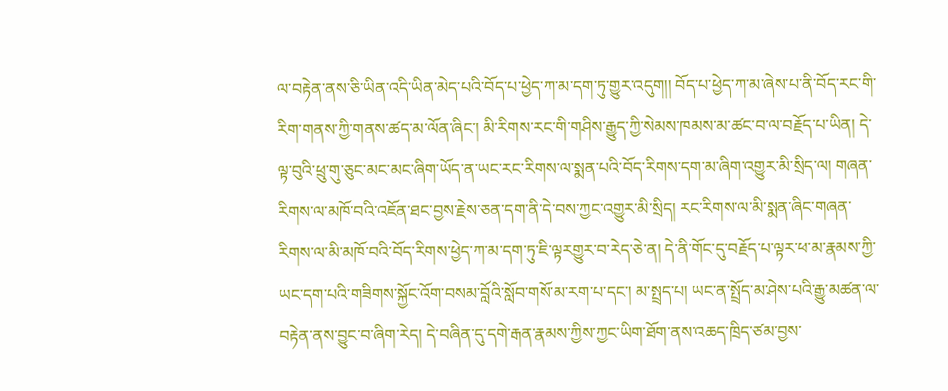ལ་བརྟེན་ནས་ཅི་ཡིན་འདི་ཡིན་མེད་པའི་བོད་པ་ཕྱེད་ཀ་མ་དག་ཏུ་གྱུར་འདུག།། བོད་པ་ཕྱེད་ཀ་མ་ཞེས་པ་ནི་བོད་རང་གི་རིག་གནས་ཀྱི་གནས་ཚད་མ་ལོན་ཞིང་། མི་རིགས་རང་གི་གཤིས་རྒྱུད་ཀྱི་སེམས་ཁམས་མ་ཚང་བ་ལ་བརྗོད་པ་ཡིན། དེ་ལྟ་བུའི་ཕྲུ་གུ་ཅུང་མང་མང་ཞིག་ཡོད་ན་ཡང་རང་རིགས་ལ་སྨན་པའི་བོད་རིགས་དག་མ་ཞིག་འགྱུར་མི་སྲིད་ལ། གཞན་རིགས་ལ་མཁོ་བའི་འཇོན་ཐང་བྱས་རྗེས་ཅན་དག་ནི་དེ་བས་ཀྱང་འགྱུར་མི་སྲིད། རང་རིགས་ལ་མི་སྨན་ཞིང་གཞན་རིགས་ལ་མི་མཁོ་བའི་བོད་རིགས་ཕྱེད་ཀ་མ་དག་ཏུ་ཇི་ལྟརགྱུར་བ་རེད་ཅེ་ན། དེ་ནི་གོང་དུ་བརྗོད་པ་ལྟར་ཕ་མ་རྣམས་ཀྱི་ཡང་དག་པའི་གཟིགས་སྐྱོང་འོག་བསམ་བློའི་སློབ་གསོ་མ་རག་པ་དང་། མ་སྤྲད་པ། ཡང་ན་སྤྲོད་མ་ཤེས་པའི་རྒྱུ་མཚན་ལ་བརྟེན་ནས་བྱུང་བ་ཞིག་རེད། དེ་བཞིན་དུ་དགེ་རྒན་རྣམས་ཀྱིས་ཀྱང་ཡིག་ཐོག་ནས་འཆད་ཁྲིད་ཙམ་བྱས་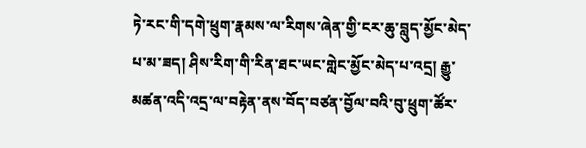ཏེ་རང་གི་དགེ་ཕྲུག་རྣམས་ལ་རིགས་ཞེན་གྱི་ངར་ཆུ་བླུད་མྱོང་མེད་པ་མ་ཟད། ཤིས་རིག་གི་རིན་ཐང་ཡང་གླེང་མྱོང་མེད་པ་འདྲ། རྒྱུ་མཚན་འདི་འདྲ་ལ་བརྟེན་ནས་བོད་བཙན་བྱོལ་བའི་བུ་ཕྲུག་ཚོར་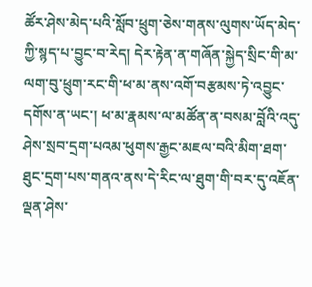ཚོར་ཤེས་མེད་པའི་སློབ་ཕྲུག་ཅེས་གནས་ལུགས་ཡོད་མེད་ཀྱི་སྙད་པ་བྱུང་བ་རེད། དེར་རྟེན་ན་གཞོན་སྐྱེད་སྲིང་གི་མ་ལག་བུ་ཕྲུག་རང་གི་ཕ་མ་ནས་འགོ་བརྩམས་ཏེ་འབྱུང་དགོས་ན་ཡང་། ཕ་མ་རྣམས་ལ་མཚོན་ན་བསམ་བློའི་འདུ་ཤེས་སྲབ་དྲག་པའམ་ཕུགས་རྒྱང་མཇལ་བའི་མིག་ཐག་ཐུང་དྲག་པས་གནའ་ནས་དེ་རིང་ལ་ཐུག་གི་བར་དུ་འཇོན་ལྡན་ཤེས་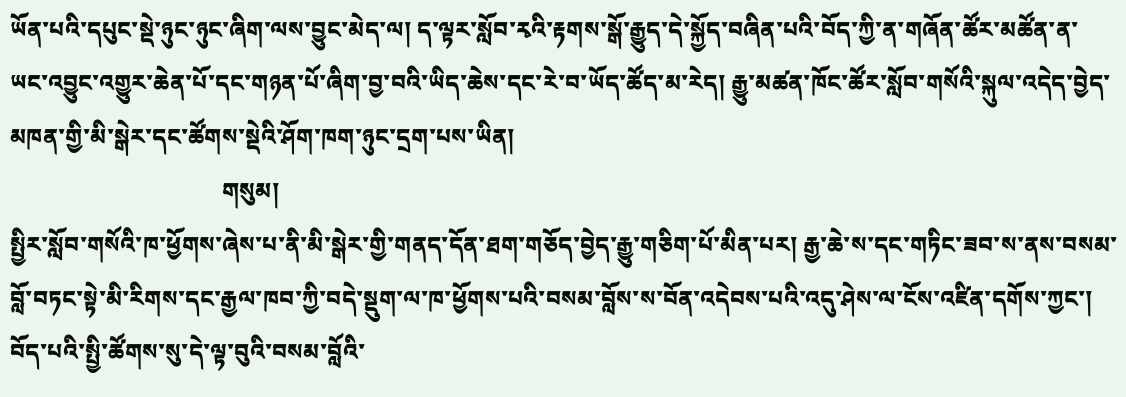ཡོན་པའི་དཔུང་སྡེ་ཉུང་ཉུང་ཞིག་ལས་བྱུང་མེད་ལ། ད་ལྟར་སློབ་རྭའི་རྟགས་སྒོ་རྒྱུད་དེ་སྐྱོད་བཞིན་པའི་བོད་ཀྱི་ན་གཞོན་ཚོར་མཚོན་ན་ཡང་འབྱུང་འགྱུར་ཆེན་པོ་དང་གཉན་པོ་ཞིག་བྱ་བའི་ཡིད་ཆེས་དང་རེ་བ་ཡོད་ཚོད་མ་རེད། རྒྱུ་མཚན་ཁོང་ཚོར་སློབ་གསོའི་སྐུལ་འདེད་བྱེད་མཁན་གྱི་མི་སྒེར་དང་ཚོགས་སྡེའི་ཤོག་ཁག་ཉུང་དྲག་པས་ཡིན།
                                     གསུམ།
སྤྱིར་སློབ་གསོའི་ཁ་ཕྱོགས་ཞེས་པ་ནི་མི་སྒེར་གྱི་གནད་དོན་ཐག་གཅོད་བྱེད་རྒྱུ་གཅིག་པོ་མིན་པར། རྒྱ་ཆེ་ས་དང་གཏིང་ཟབ་ས་ནས་བསམ་བློ་བཏང་སྟེ་མི་རིགས་དང་རྒྱལ་ཁབ་ཀྱི་བདེ་སྡུག་ལ་ཁ་ཕྱོགས་པའི་བསམ་བློས་ས་བོན་འདེབས་པའི་འདུ་ཤེས་ལ་ངོས་འཛིན་དགོས་ཀྱང་། བོད་པའི་སྤྱི་ཚོགས་སུ་དེ་ལྟ་བུའི་བསམ་བློའི་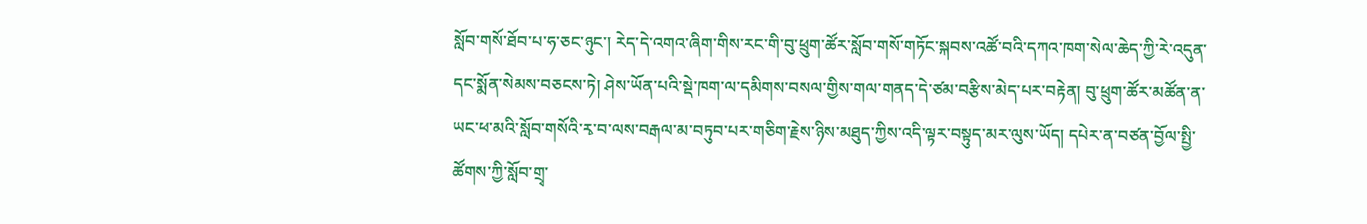སློབ་གསོ་ཐོབ་པ་ཧ་ཅང་ཉུང་། རེད་དེ་འགའ་ཞིག་གིས་རང་གི་བུ་ཕྲུག་ཚོར་སློབ་གསོ་གཏོང་སྐབས་འཚོ་བའི་དཀའ་ཁག་སེལ་ཆེད་ཀྱི་རེ་འདུན་དང་སྨོན་སེམས་བཅངས་ཏེ། ཤེས་ཡོན་པའི་སྡེ་ཁག་ལ་དམིགས་བསལ་གྱིས་གལ་གནད་དེ་ཙམ་བརྩིས་མེད་པར་བརྟེན། བུ་ཕྲུག་ཚོར་མཚོན་ན་ཡང་ཕ་མའི་སློབ་གསོའི་རྭ་བ་ལས་བརྒལ་མ་བཏུབ་པར་གཅིག་རྗེས་ཉིས་མཐུད་ཀྱིས་འདི་ལྟར་བསྟུད་མར་ལུས་ཡོད། དཔེར་ན་བཙན་བྱོལ་སྤྱི་ཚོགས་ཀྱི་སློབ་གྲྭ་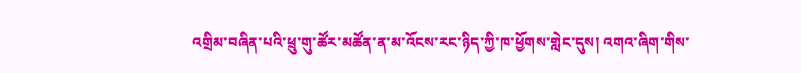འགྲིམ་བཞིན་པའི་ཕྲུ་གུ་ཚོར་མཚོན་ན་མ་འོངས་རང་ཉིད་ཀྱི་ཁ་ཕྱོགས་གླེང་དུས། འགའ་ཞིག་གིས་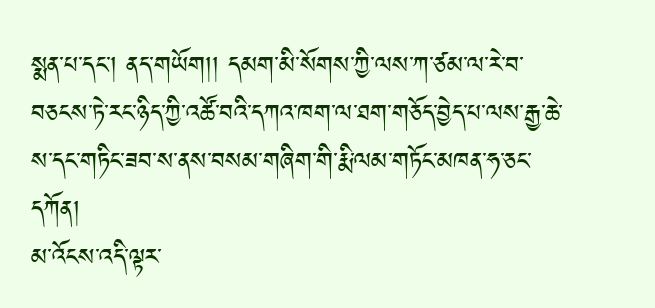སྨན་པ་དང་། ནད་གཡོག།། དམག་མི་སོགས་ཀྱི་ལས་ཀ་ཙམ་ལ་རེ་བ་བཅངས་ཏེ་རང་ཉིད་ཀྱི་འཚོ་བའི་དཀའ་ཁག་ལ་ཐག་གཅོད་བྱེད་པ་ལས་རྒྱ་ཆེ་ས་དང་གཏིང་ཟབ་ས་ནས་བསམ་གཞིག་གི་རྨི་ལམ་གཏོང་མཁན་ཧ་ཅང་དཀོན།
མ་འོངས་འདི་ལྟར་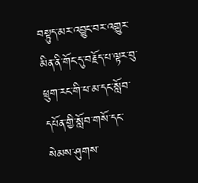བསྟུད་མར་འབྱུང་བར་འགྱུར་མིན་ནི་གོང་དུ་བརྗོད་པ་ལྟར་བུ་ཕྲུག་རང་གི་ཕ་མ་དང་སློབ་དཔོན་གྱི་སློབ་གསོ་དང་སེམས་ཤུགས་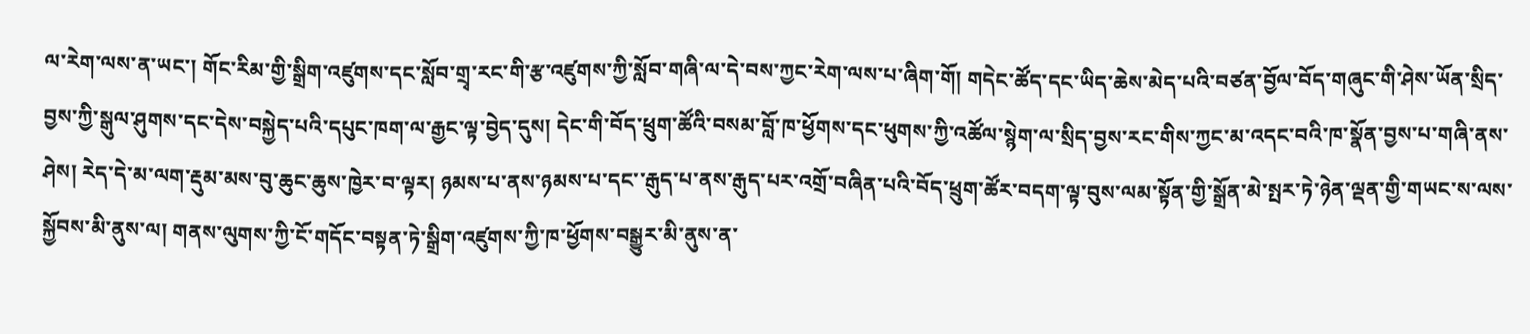ལ་རེག་ལས་ན་ཡང་། གོང་རིམ་གྱི་སྒྲིག་འཛུགས་དང་སློབ་གྲྭ་རང་གི་རྩ་འཛུགས་ཀྱི་སློབ་གཞི་ལ་དེ་བས་ཀྱང་རེག་ལས་པ་ཞིག་གོ། གདེང་ཚོད་དང་ཡིད་ཆེས་མེད་པའི་བཙན་བྱོལ་བོད་གཞུང་གི་ཤེས་ཡོན་སྲིད་བྱས་ཀྱི་སྒུལ་ཤུགས་དང་དེས་བསྐྱེད་པའི་དཔུང་ཁག་ལ་རྒྱང་ལྟ་བྱེད་དུས། དེང་གི་བོད་ཕྲུག་ཚོའི་བསམ་བློ་ཁ་ཕྱོགས་དང་ཕུགས་ཀྱི་འཚོལ་སྙེག་ལ་སྲིད་བྱས་རང་གིས་ཀྱང་མ་འདང་བའི་ཁ་སྣོན་བྱས་པ་གཞི་ནས་ཤེས། རེད་དེ་མ་ལག་རྡུམ་མས་བུ་ཆུང་ཆུས་ཁྱེར་བ་ལྟར། ཉམས་པ་ནས་ཉམས་པ་དང་་རྒུད་པ་ནས་རྒུད་པར་འགྲོ་བཞིན་པའི་བོད་ཕྲུག་ཚོར་བདག་ལྟ་བུས་ལམ་སྟོན་གྱི་སྒྲོན་མེ་སྤར་ཏེ་ཉེན་ལྡན་གྱི་གཡང་ས་ལས་སྐྱོབས་མི་ནུས་ལ། གནས་ལུགས་ཀྱི་ངོ་གདོང་བསྟན་ཏེ་སྒྲིག་འཛུགས་ཀྱི་ཁ་ཕྱོགས་བསྒྱུར་མི་ནུས་ན་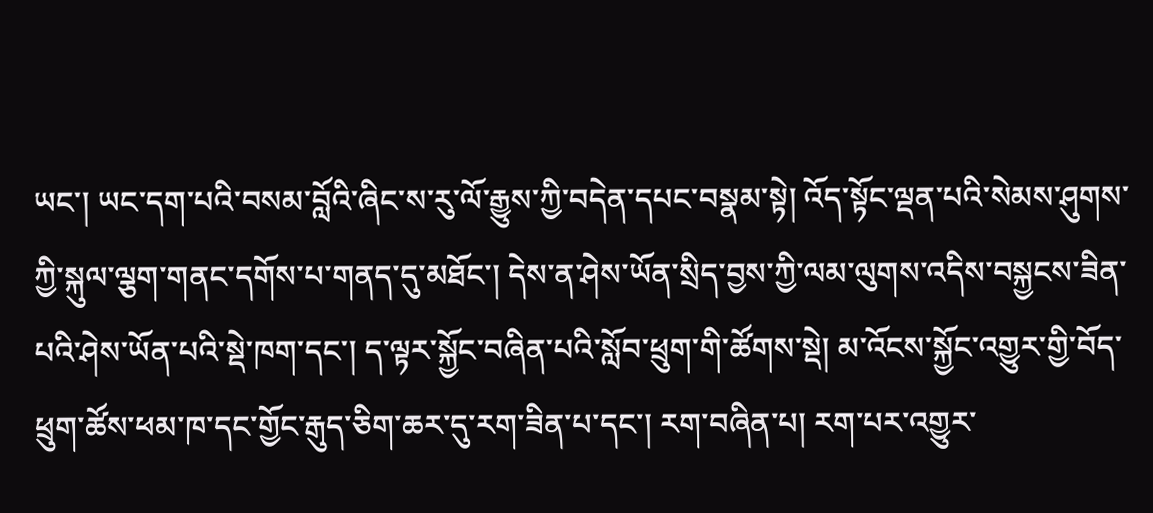ཡང་། ཡང་དག་པའི་བསམ་བློའི་ཞིང་ས་རུ་ལོ་རྒྱུས་ཀྱི་བདེན་དཔང་བསྣམ་སྟེ། འོད་སྟོང་ལྡན་པའི་སེམས་ཤུགས་ཀྱི་སྐུལ་ལྕག་གནང་དགོས་པ་གནད་དུ་མཐོང་། དེས་ན་ཤེས་ཡོན་སྲིད་བྱས་ཀྱི་ལམ་ལུགས་འདིས་བསྐྱངས་ཟིན་པའི་ཤེས་ཡོན་པའི་སྡེ་ཁག་དང་། ད་ལྟར་སྐྱོང་བཞིན་པའི་སློབ་ཕྲུག་གི་ཚོགས་སྡེ། མ་འོངས་སྐྱོང་འགྱུར་གྱི་བོད་ཕྲུག་ཚོས་ཕམ་ཁ་དང་གྱོང་རྒུད་ཅིག་ཆར་དུ་རག་ཟིན་པ་དང་། རག་བཞིན་པ། རག་པར་འགྱུར་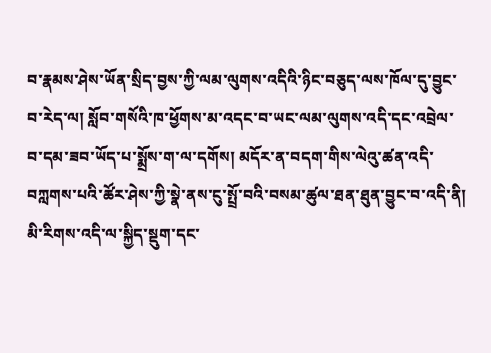བ་རྣམས་ཤེས་ཡོན་སྲིད་བྱས་ཀྱི་ལམ་ལུགས་འདིའི་ཉིང་བཅུད་ལས་ཁོལ་དུ་བྱུང་བ་རེད་ལ། སློབ་གསོའི་ཁ་ཕྱོགས་མ་འདང་བ་ཡང་ལམ་ལུགས་འདི་དང་འབྲེལ་བ་དམ་ཟབ་ཡོད་པ་སྨྲོས་ག་ལ་དགོས། མདོར་ན་བདག་གིས་ལེའུ་ཚན་འདི་བཀླགས་པའི་ཚོར་ཤེས་ཀྱི་སྣེ་ནས་ངུ་སྤྲོ་བའི་བསམ་ཚུལ་ཐན་ཐུན་བྱུང་བ་འདི་ནི། མི་རིགས་འདི་ལ་སྐྱིད་སྡུག་དང་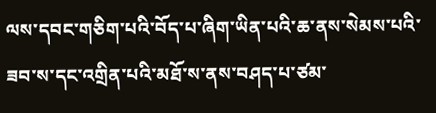ལས་དབང་གཅིག་པའི་བོད་པ་ཞིག་ཡིན་པའི་ཆ་ནས་སེམས་པའི་ཟབ་ས་དང་འགྲིན་པའི་མཐོ་ས་ནས་བཤད་པ་ཙམ་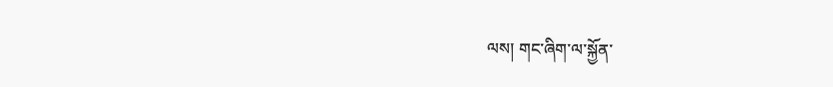ལས། གང་ཞིག་ལ་སྐྱོན་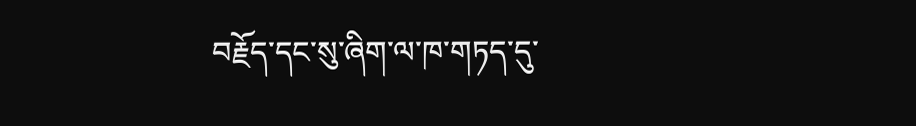བརྗོད་དང་སུ་ཞིག་ལ་ཁ་གཏད་དུ་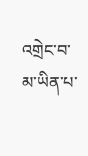འགྲེང་བ་མ་ཡིན་པ་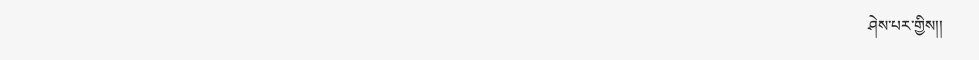ཤེས་པར་གྱིས།།